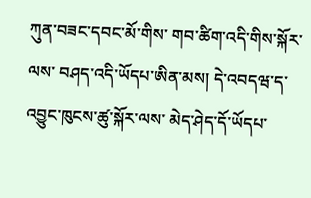ཀུན་བཟང་དབང་མོ་གིས་ གབ་ཚིག་འདི་གིས་སྐོར་ལས་ བཤད་འདི་ཡོདཔ་ཨིན་མས། དེ་འབདཝ་ད་ འབྱུང་ཁུངས་ཚུ་སྐོར་ལས་ མེད་ཤེད་དོ་ཡོདཔ་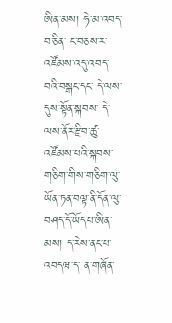ཨིན་མས། ཧེ་མ་འབད་བ་ཅིན་ ང་བཅས་ར་འཛོམས་འདུ་འབད་བའི་བསྒང་དང་ དེ་ལས་དུས་སྟོན་སྐབས་ དེ་ལས་ནོར་རྫིབ་ཚུ་ འཛོམས་པའི་སྐབས་ གཅིག་གིས་གཅིག་ལུ་ ཡོན་ཏན་བལྟ་ནི་དོན་ལུ་ བཤད་དོ་ཡོདཔ་ཨིན་མས། ད་རེས་ནང་པ་འབདཝ་ད་ ན་གཞོན་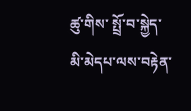ཚུ་གིས་ སྤྲོ་བ་སྐྱེད་མི་མེདཔ་ལས་བརྟེན་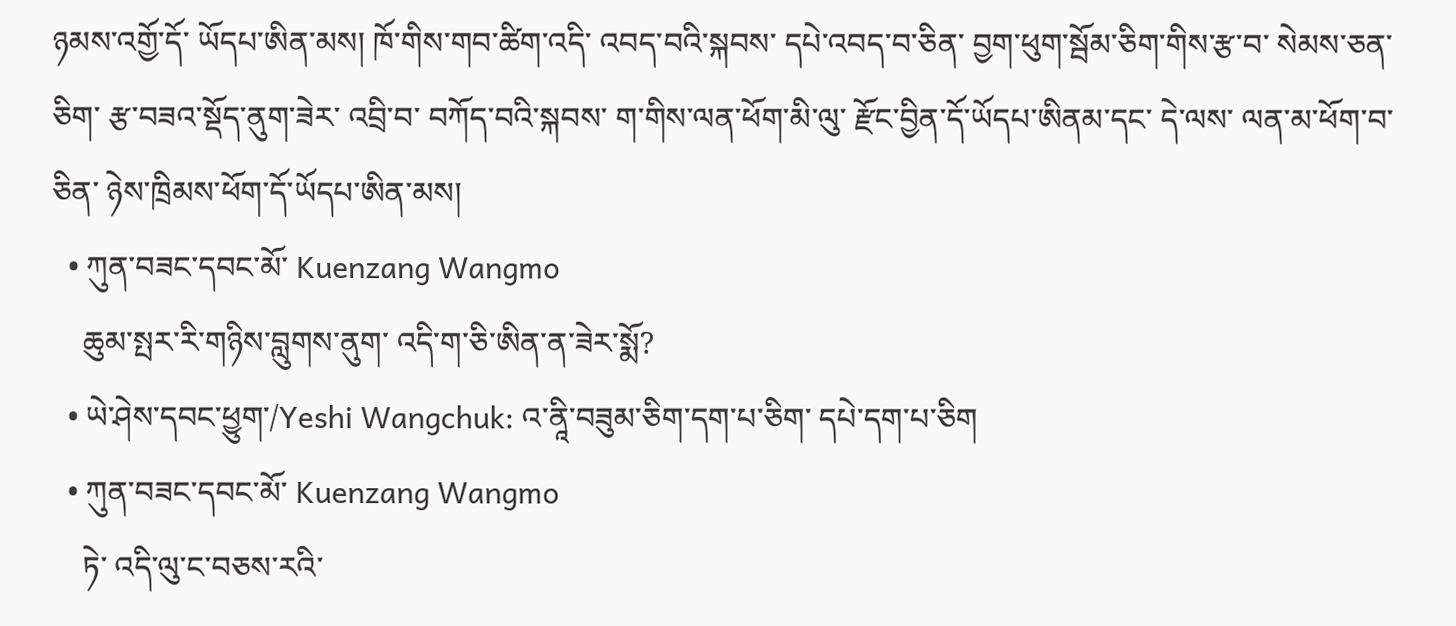ཉམས་འགྱོ་དོ་ ཡོདཔ་ཨིན་མས། ཁོ་གིས་གབ་ཚིག་འདི་ འབད་བའི་སྐབས་ དཔེ་འབད་བ་ཅིན་ བྱག་ཕུག་སྦོམ་ཅིག་གིས་རྩ་བ་ སེམས་ཅན་ཅིག་ རྩ་བཟའ་སྡོད་ནུག་ཟེར་ འབྲི་བ་ བཀོད་བའི་སྐབས་ ག་གིས་ལན་ཕོག་མི་ལུ་ རྫོང་བྱིན་དོ་ཡོདཔ་ཨིནམ་དང་ དེ་ལས་ ལན་མ་ཕོག་བ་ཅིན་ ཉེས་ཁྲིམས་ཕོག་དོ་ཡོདཔ་ཨིན་མས།
  • ཀུན་བཟང་དབང་མོ་ Kuenzang Wangmo
    ཆུམ་སྤར་རི་གཉིས་བླུགས་ནུག་ འདི་ག་ཅི་ཨིན་ན་ཟེར་སྨོ?
  • ཡེ་ཤེས་དབང་ཕྱུག་/Yeshi Wangchuk: འ་ནཱི་བཟུམ་ཅིག་དག་པ་ཅིག་ དཔེ་དག་པ་ཅིག
  • ཀུན་བཟང་དབང་མོ་ Kuenzang Wangmo
    ཏེ་ འདི་ལུ་ང་བཅས་རའི་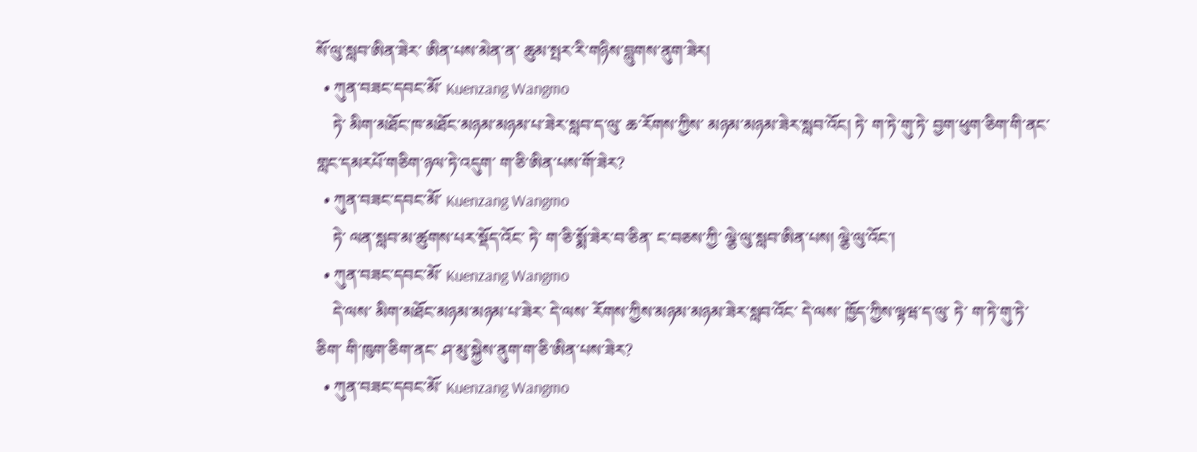སོ་ལུ་སླབ་ཨིན་ཟེར་ ཨིན་པས་མེན་ན་ ཆུམ་སྤར་རི་གཉིས་བླུགས་ནུག་ཟེར།
  • ཀུན་བཟང་དབང་མོ་ Kuenzang Wangmo
    ཏེ་ མིག་མཐོང་ཁ་མཐོང་མཉམ་མཉམ་པ་ཟེར་སླབ་ད་ལུ་ ཆ་རོགས་ཀྱིས་ མཉམ་མཉམ་ཟེར་སླབ་འོང། ཏེ་ ག་ཏེ་གུ་ཏེ་ བྱག་ཕུག་ཅིག་གི་ནང་ གླང་དམརཔོ་གཅིག་ཉལ་ཏེ་འདུག་ ག་ཅི་ཨིན་པས་གོ་ཟེར?
  • ཀུན་བཟང་དབང་མོ་ Kuenzang Wangmo
    ཏེ་ ལན་སླབ་མ་ཚུགས་པར་སྡོད་འོང་ ཏེ་ ག་ཅི་སྨོ་ཟེར་བ་ཅིན་ ང་བཅས་ཀྱི་ ལྕེ་ལུ་སླབ་ཨིན་པས། ལྕེ་ལུ་འོང་།
  • ཀུན་བཟང་དབང་མོ་ Kuenzang Wangmo
    དེ་ལས་ མིག་མཐོང་མཉམ་མཉམ་པ་ཟེར་ དེ་ལས་ རོགས་ཀྱིས་མཉམ་མཉམ་ཟེར་སླབ་འོང་ དེ་ལས་ ཁྱོད་ཀྱིས་ལྟཝ་ད་ལུ་ ཏེ་ ག་ཏེ་གུ་ཏེ་ཅིག་ གི་ཁུག་ཅིག་ནང་ ཤ་མུ་སྐྱེས་ནུག་ག་ཅི་ཨིན་པས་ཟེར?
  • ཀུན་བཟང་དབང་མོ་ Kuenzang Wangmo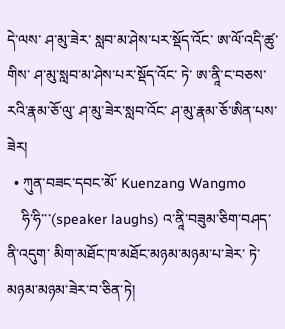དེ་ལས་ ཤ་མུ་ཟེར་ སླབ་མ་ཤེས་པར་སྡོད་འོང་ ཨ་ལོ་འདི་ཚུ་གིས་ ཤ་མུ་སླབ་མ་ཤེས་པར་སྡོད་འོང་ ཏེ་ ཨ་ནཱི་ང་བཅས་རའི་རྣམ་ཅོ་ལུ་ ཤ་མུ་ཟེར་སླབ་འོང་ ཤ་མུ་རྣམ་ཅོ་ཨིན་པས་ཟེར།
  • ཀུན་བཟང་དབང་མོ་ Kuenzang Wangmo
    ཧི་ཧི་་་(speaker laughs) འ་ནཱི་བཟུམ་ཅིག་བཤད་ནི་འདུག་ མིག་མཐོང་ཁ་མཐོང་མཉམ་མཉམ་པ་ཟེར་ ཏེ་ མཉམ་མཉམ་ཟེར་བ་ཅིན་ཏེ།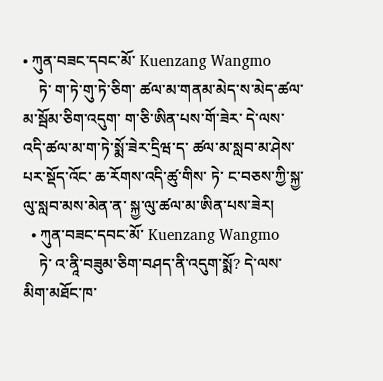• ཀུན་བཟང་དབང་མོ་ Kuenzang Wangmo
    ཏེ་ ག་ཏེ་གུ་ཏེ་ཅིག་ ཚལ་མ་གནམ་མེད་ས་མེད་ཚལ་མ་སྦོམ་ཅིག་འདུག་ ག་ཅི་ཨིན་པས་གོ་ཟེར་ དེ་ལས་ འདི་ཚལ་མ་ག་ཏེ་སྨོ་ཟེར་དྲིཝ་ད་ ཚལ་མ་སླབ་མ་ཤེས་པར་སྡོད་འོང་ ཆ་རོགས་འདི་ཚུ་གིས་ ཏེ་ ང་བཅས་ཀྱི་སྐྱ་ལུ་སླབ་མས་མེན་ན་ སྐྱ་ལུ་ཚལ་མ་ཨིན་པས་ཟེར།
  • ཀུན་བཟང་དབང་མོ་ Kuenzang Wangmo
    ཏེ་ འ་ནཱི་བཟུམ་ཅིག་བཤད་ནི་འདུག་སྨོ? དེ་ལས་ མིག་མཐོང་ཁ་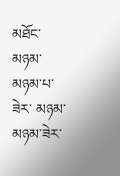མཐོང་མཉམ་མཉམ་པ་ཟེར་ མཉམ་མཉམ་ཟེར་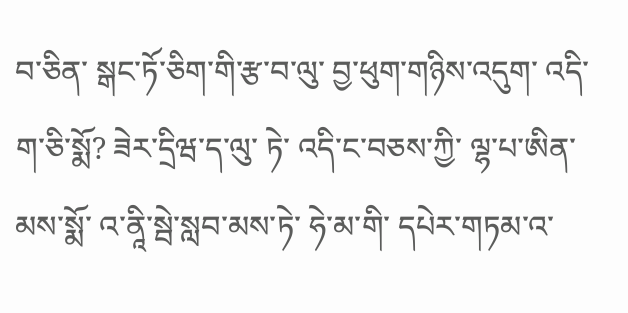བ་ཅིན་ སྒང་ཏོ་ཅིག་གི་རྩ་བ་ལུ་ བྱ་ཕུག་གཉིས་འདུག་ འདི་ག་ཅི་སྨོ? ཟེར་དྲིཝ་ད་ལུ་ ཏེ་ འདི་ང་བཅས་ཀྱི་ ལྷ་པ་ཨིན་མས་སྨོ་ འ་ནཱི་སྦེ་སླབ་མས་ཏེ་ ཧེ་མ་གི་ དཔེར་གཏམ་འ་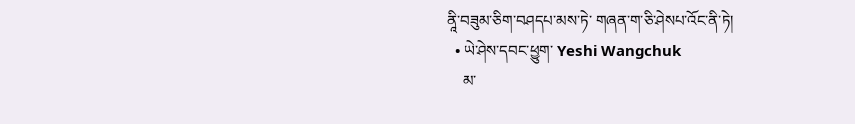ནཱི་བཟུམ་ཅིག་བཤདཔ་མས་ཏེ་ གཞན་ག་ཅི་ཤེསཔ་འོང་ནི་ཏེ།
  • ཡེ་ཤེས་དབང་ཕྱུག་ Yeshi Wangchuk
    མ་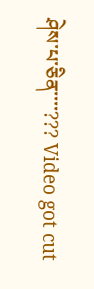ཤེས་པ་ཅིན་་་་??? Video got cut